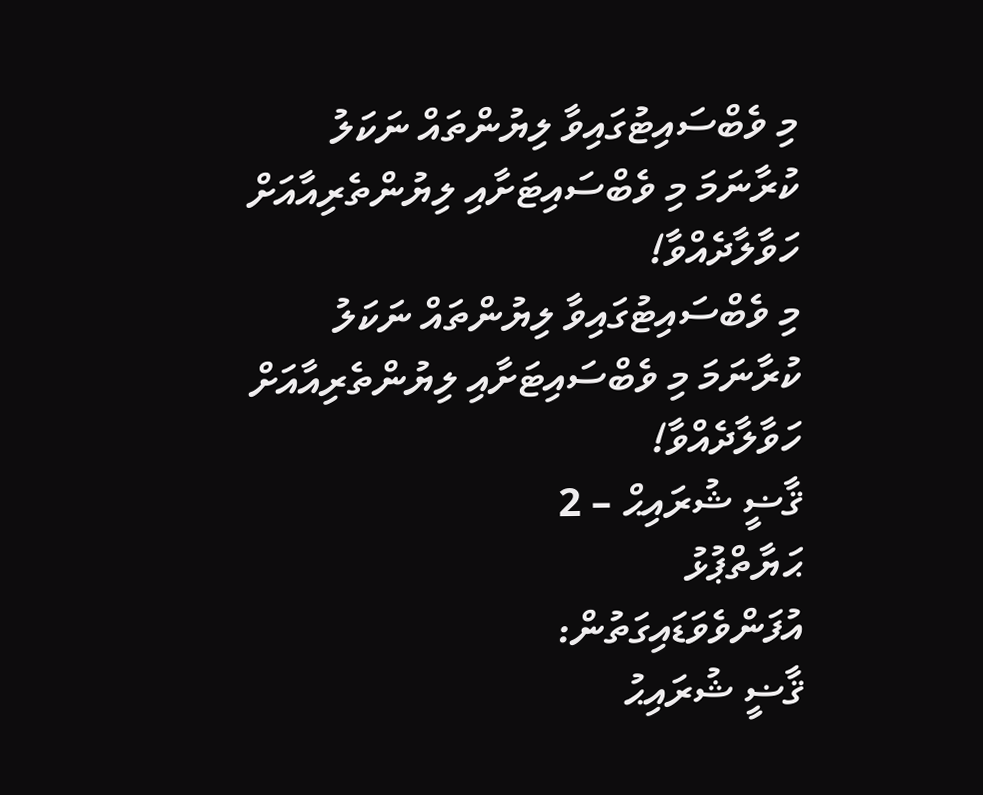މި ވެބްސައިޓުގައިވާ ލިޔުންތައް ނަކަލު ކުރާނަމަ މި ވެބްސައިޓަށާއި ލިޔުންތެރިއާއަށް ހަވާލާދެއްވާ!
މި ވެބްސައިޓުގައިވާ ލިޔުންތައް ނަކަލު ކުރާނަމަ މި ވެބްސައިޓަށާއި ލިޔުންތެރިއާއަށް ހަވާލާދެއްވާ!
ޤާޟީ ޝުރައިޙް – 2
ޙަޔާތްޕުޅު
އުފަންވެވަޑައިގަތުން:
ޤާޟީ ޝުރައިޙު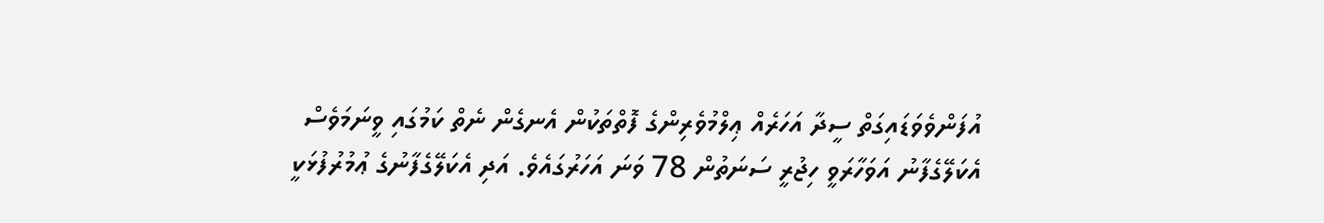އުފަންވެވަޑައިގަތް ސީދާ އަހަރެއް ޢިލްމުވެރިންގެ ފޮތްތަކުން އެނގެން ނެތް ކަމުގައި ވީނަމަވެސް އެކަލޭގެފާނު އަވަހާރަވީ ހިޖުރީ ސަނަތުން 78 ވަނަ އަހަރުގައެވެ. އަދި އެކަލޭގެފާނުގެ ޢުމުރުފުޅަކީ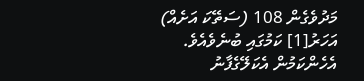މަދުވެގެން 108 (ސަތޭކަ އަށެއް) އަހަރު[1] ކަމުގައި ބުނެވެއެވެ. އެހެންކަމުން އެކަލޭގެފާނު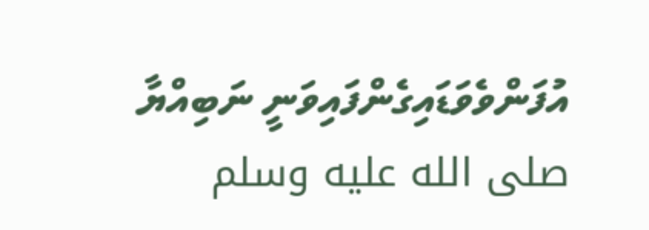އުފަންވެވަޑައިގެންފައިވަނީ ނަބިއްޔާ صلى الله عليه وسلم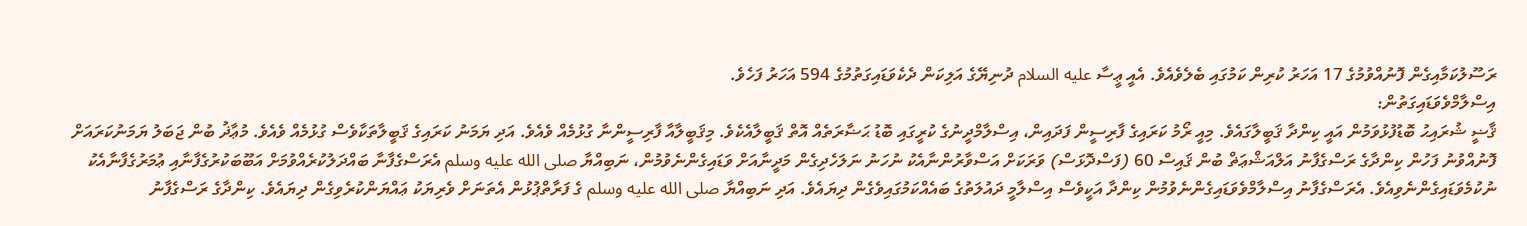ރަސޫލުކަމާއިގެން ފޮނުއްވުމުގެ 17 އަހަރު ކުރިން ކަމުގައި ބެލެވެއެވެ. އެއީ ޢީސާ عليه السلام ދުނިޔޭގެ އަލިކަން ދެކެވަޑައިގަތުމުގެ 594 އަހަރު ފަހެވެ.
އިސްލާމްވެވަޑައިގަތުން:
ޤާޟީ ޝުރައިޙު ބޮޑުފުޅުވަމުން އައީ ކިންދާ ޤަބީލާގައެވެ. މިއީ ރޯމު ކަރައިގެ ފާރިސީން ފަދައިން، އިސްލާމްދީނުގެ ކުރީގައި ބޮޑު ޙަޟާރަތެއް އޮތް ޤަބީލާއެކެވެ. މިޤަބީލާއާ ފާރިސީންނާ ގުޅުމެއް ވެއެވެ. އަދި ޔަމަނު ކަރައިގެ ޤަބީލާތަކާވެސް ގުޅުމެއް ވެއެވެ. މުޢާޛު ބުން ޖަބަލު ޔަމަނުކަރައަށް ފޮނުއްވުނު ފަހުން ކިންދާގެ ރަސްގެފާނު އަލްއަޝްޢަޡް ބުން ޤައިސް 60 (ފަސްދޮޅަސް) ވަރަކަށް އަސްވާރުންނާއެކު ނުހަނު ނަލަހެދިގެން މަދީނާއަށް ވަޑައިގެންނެވުމުން، ނަބިއްޔާ صلى الله عليه وسلم އެރަސްގެފާނާ ބައްދަލުކުރެއްވުމަށް އަބޫބަކުރުގެފާނާއި ޢުމަރުގެފާނާއެކު ނުކުމެވަޑައިގެންނެވިއެވެ. އެރަސްގެފާނު އިސްލާމްވެވަޑައިގެންނެވުމުން ކިންދާ އަކީވެސް އިސްލާމީ ދައުލަތުގެ ބައެއްކަމުގައިވެގެން ދިޔައެވެ. އަދި ނަބިއްޔާ صلى الله عليه وسلم ގެ ފަރާތްޕުޅުން އެތަނަށް ވެރިޔަކު ޢައްޔަންކުރެވިގެން ދިޔައެވެ. ކިންދާގެ ރަސްގެފާނު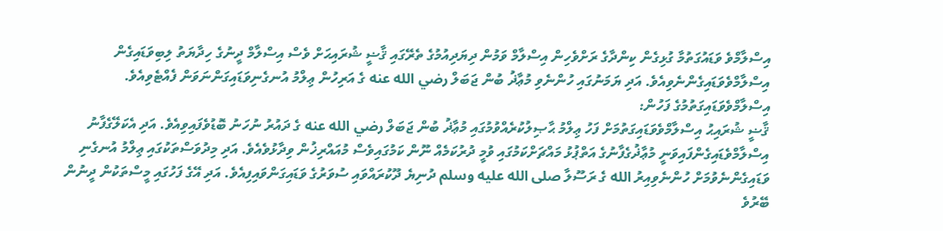އިސްލާމްވެ ވަޑައުގަތުމާ ގުޅިގެން ކިންދާގެ ރަށްވެހިން އިސްލާމް ވަމުން ދިޔަދިއުމުގެ ތެރޭގައި ޤާޟީ ޝުރައިޙަށް ވެސް އިސްލާމް ދީނުގެ ހިދާޔަތު ލިބިވަޑައިގެން އިސްލާމްވެވަޑައިގެންނެވިއެވެ. އަދި ޔަމަނުގައި ހުންނެވި މުޢާޛު ބުން ޖަބަލް رضي الله عنه ގެ އަރިހުން ޢިލްމު އުނގެނިވަޑައިގަންނަވަން ފެއްޓެވިއެވެ.
އިސްލާމްވެވަޑައިގަތުމުގެ ފަހުން:
ޤާޟީ ޝުރައިޙު އިސްލާމްވެވަޑައިގަތުމަށް ފަހު ޢިލްމު ޙާޞިލުކުރެއްވުމުގައި މުޢާޛު ބުން ޖަބަލް رضي الله عنه ގެ ދައުރު ނުހަނު ބޮޑުވެފައިވިއެވެ. އަދި އެކަލޭގެފާނު އިސްލާމްވެޑައިގެންފައިވަނީ މުޢާޛުގެފާނުގެ އަތްޕުޅު މައްޗަށްކަމުގައި ވުމީ ދުރުކަމެއް ނޫން ކަމުގައިވެސް މުއައްރިޚުން ވިދާޅުވެއެވެ. އަދި މިދުވަސްތަކުގައި ޢިލްމު އުނގެނި ވަޑައިގެންނެވުމަށް ހުންނެވިއިރު الله ގެ ރަސޫލާ صلى الله عليه وسلم ދުނިޔެ ދޫކުރައްވައި ސުވަރުގެ ވަޑައިގަންވައިފިއެވެ. އަދި އޭގެ ފަހުގައި މީސްތަކުން ދީނުން ބޭރުވެ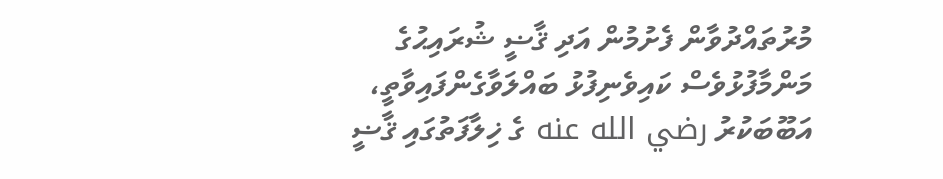މުރުތައްދުވާން ފެށުމުން އަދި ޤާޟީ ޝުރައިޙުގެ މަންމާފުޅުވެސް ކައިވެނިފުޅު ބައްލަވާގެންފައިވާތީ، އަބޫބަކުރު رضي الله عنه ގެ ޚިލާފަތުގައި ޤާޟީ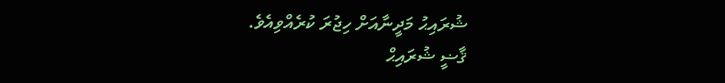ޝުރައިޙު މަދީނާއަށް ހިޖުރަ ކުރެއްވިއެވެ.
ޤާޟީ ޝުރައިޙް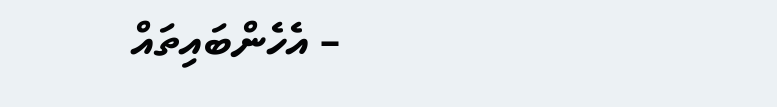– އެހެންބައިތައް